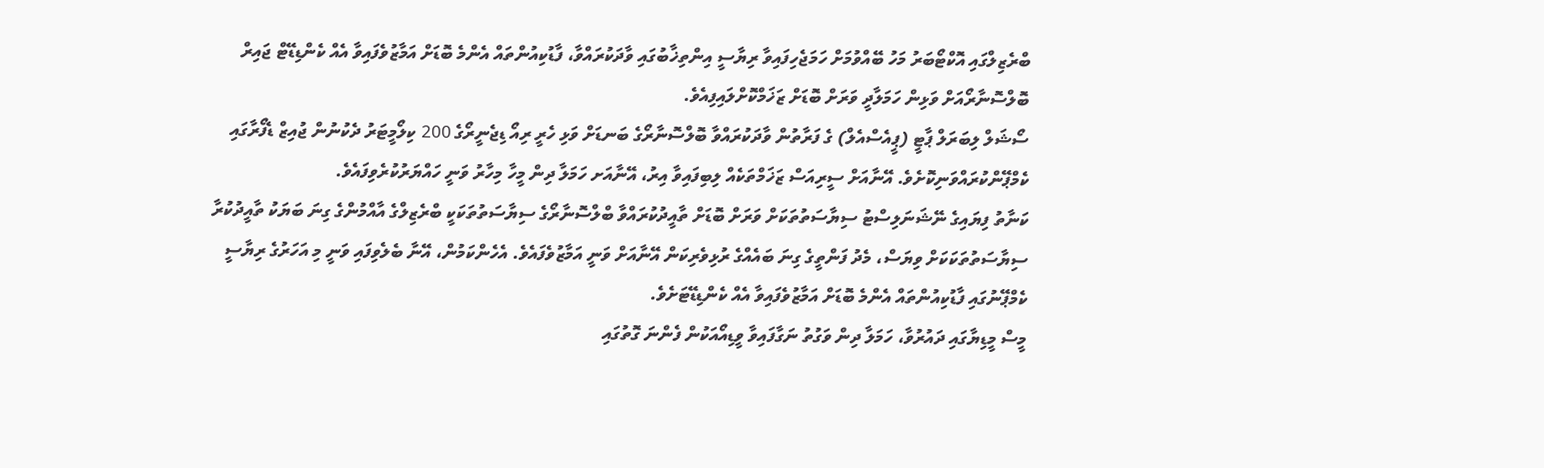ބްރެޒިލްގައި އޮކްޓޯބަރު މަހު ބޭއްވުމަށް ހަމަޖެހިފައިވާ ރިޔާސީ އިންތިޚާބުގައި ވާދަކުރައްވާ، ފާޑުކިއުންތައް އެންމެ ބޮޑަށް އަމާޒުވެފައިވާ އެއް ކެންޑިޑޭޓް ޖައިރް ބޮލްސޮނާރޯއަށް ވަޅިން ހަމަލާދީ ވަރަށް ބޮޑަށް ޒަޚަމްކޮށްލައިފިއެވެ.
ސޯޝަލް ލިބަރަލް ޕާޓީ (ޕީއެސްއެލް) ގެ ފަރާތުން ވާދަކުރައްވާ ބޮލްސޮނާރޯގެ ބަނޑަށް ވަޅި ހެރީ ރިއޯ ޑިޖެނީރޯގެ 200 ކިލޯމީޓަރު ދެކުނުން ޖުއިޒް ޑެފޯރާގައި ކެމްޕޭންކުރައްވަނިކޮށެވެ. އޭނާއަށް ސީރިއަސް ޒަޚަމްތަކެއް ލިބިފައިވާ އިރު، އޭނާއަށ ހަމަލާ ދިން މީހާ މިހާރު ވަނީ ހައްޔަރުކުރެވިފައެވެ.
ކަނާތު ފިޔައިގެ ނޭޝަނަލިސްޓު ސިޔާސަތުތަކަށް ވަރަށް ބޮޑަށް ތާއީދުކުރައްވާ ބްލްސޮނާރޯގެ ސިޔާސަތުތަކަކީ ބްރެޒިލްގެ އާއްމުންގެ ގިނަ ބަޔަކު ތާއީދުކުރާ ސިޔާސަތުތަކަކަށް ވިޔަސް، މެދު ފަންތީގެ ގިނަ ބައެއްގެ ރުޅިވެރިކަން އޭނާއަށް ވަނީ އަމާޒުވެފައެވެ. އެހެންކަމުން، އޭނާ ބެލެވިފައި ވަނީ މި އަހަރުގެ ރިޔާސީ ކެމްޕޭނުގައި ފާޑުކިއުންތައް އެންމެ ބޮޑަށް އަމާޒުވެފައިވާ އެއް ކެންޑިޑޭޓަށެވެ.
މީސް މީޑިޔާގައި ދައުރުވާ، ހަމަލާ ދިން ވަގުތު ނަގާފައިވާ ވީޑިއޯއަކުން ފެންނަ ގޮތުގައި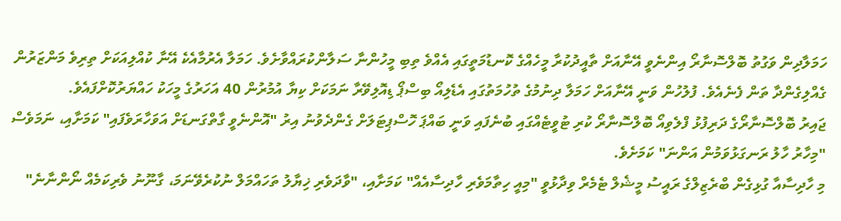ހަމަލާދިން ވަގުތު ބޮލްސޮނާރޯ އިންނެވީ އޭނާއަށް ތާއީދުކުރާ މީހެއްގެ ކޮނޑުމަތީގައި އެއްވެ ތިބި މީހުންނާ ސަލާންކުރައްވާށެވެ. ހަމަލާ އެރުމާއެކެ އޭނާ ކުއްލިއަކަށް ތިރިވެ މަންޒަރުން ގެއްލިގެންދާ ތަން ފެނެއެވެ. ފުލުހުން ވަނީ އޭނާއަށް ހަމަލާ ދިނުމުގެ ތުހުމަތުގައި އެޑެލިއޯ ބިސްޕޯ ޑިއޮލިވޭރާ ނަމަކަށް ކިޔާ އުމުރުން 40 އަހަރުގެ މީހަކު ހައްޔަރުކޮށްފައެވެ.
ޖައިރު ބޮލްސޮނާރޯގެ ދަރިފުޅު ފްލެވިއޯ ބޮލްސޮނާރޯ ކުރި ޓުވީޓެއްގައި ބުނެފައި ވަނީ ބައްޕަ ހޮސްޕިޓަލަށް ގެންދެވުނު އިރު "އޮންނެވީ ގާތްގަނޑަށް އަވަހާރަވެފައި" ކަމަށާއި، ނަމަވެސް "މިހާރު ހާލު ރަނގަޅުވަމުން އަންނަ" ކަމަށެވެ.
މި ހާދިސާއާ ގުޅިގެން ބްރެޒިލްގެ ރައީސު މީޝެލް ޓެމެރް ވިދާޅުވީ "މިއީ ހިތާމަވެރި ހާދިސާއެއް" ކަމަށާއި، "ވާދަވެރި ޚިޔާލު ތަހައްމަލް ނުކުރެވޭނަމަ، ގާނޫނު ވެރިކަމެއް ނޯންނާނެ"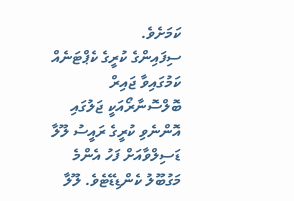ކަމަށެވެ.
ސިފައިންގެ ކުރީގެ ކެޕްޓަނެއް ކަމުގައިވާ ޖައިރް ބޮލްސޮނާރޯއަކީ ޖަލުގައި އޮންނެވި ކުރީގެ ރައީސު ލޫލާ ޑަސިލްވާއަށް ފަހު އެންމެ މަގުބޫލު ކެންޑިޑޭޓެވެ. ލޫލާ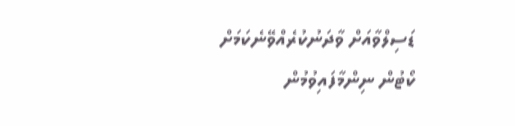ޑަސިލްވާއަށް ވާދަނުކުރެއްވޭނެކަމަށް ކޯޓުން ނިންމާފައިވުމުން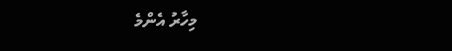މިހާރު އެންމެ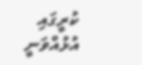ކުރީގައި އުޅުއްވަނީ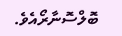ބޮލްސޮނާރޯއެވެ.